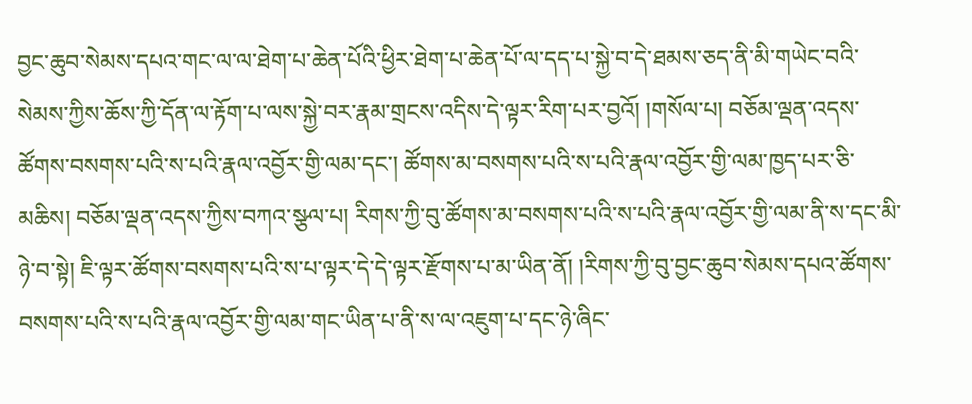བྱང་ཆུབ་སེམས་དཔའ་གང་ལ་ལ་ཐེག་པ་ཆེན་པོའི་ཕྱིར་ཐེག་པ་ཆེན་པོ་ལ་དད་པ་སྐྱེ་བ་དེ་ཐམས་ཅད་ནི་མི་གཡེང་བའི་སེམས་ཀྱིས་ཆོས་ཀྱི་དོན་ལ་རྟོག་པ་ལས་སྐྱེ་བར་རྣམ་གྲངས་འདིས་དེ་ལྟར་རིག་པར་བྱའོ། །གསོལ་པ། བཅོམ་ལྡན་འདས་ཚོགས་བསགས་པའི་ས་པའི་རྣལ་འབྱོར་གྱི་ལམ་དང་། ཚོགས་མ་བསགས་པའི་ས་པའི་རྣལ་འབྱོར་གྱི་ལམ་ཁྱད་པར་ཅི་མཆིས། བཅོམ་ལྡན་འདས་ཀྱིས་བཀའ་སྩལ་པ། རིགས་ཀྱི་བུ་ཚོགས་མ་བསགས་པའི་ས་པའི་རྣལ་འབྱོར་གྱི་ལམ་ནི་ས་དང་མི་ཉེ་བ་སྟེ། ཇི་ལྟར་ཚོགས་བསགས་པའི་ས་པ་ལྟར་དེ་དེ་ལྟར་རྫོགས་པ་མ་ཡིན་ནོ། །རིགས་ཀྱི་བུ་བྱང་ཆུབ་སེམས་དཔའ་ཚོགས་བསགས་པའི་ས་པའི་རྣལ་འབྱོར་གྱི་ལམ་གང་ཡིན་པ་ནི་ས་ལ་འཇུག་པ་དང་ཉེ་ཞིང་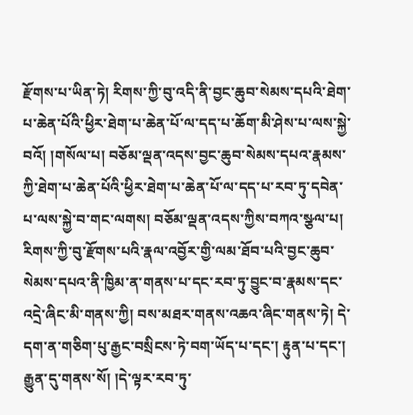རྫོགས་པ་ཡིན་ཏེ། རིགས་ཀྱི་བུ་འདི་ནི་བྱང་ཆུབ་སེམས་དཔའི་ཐེག་པ་ཆེན་པོའི་ཕྱིར་ཐེག་པ་ཆེན་པོ་ལ་དད་པ་ཆོག་མི་ཤེས་པ་ལས་སྐྱེ་བའོ། །གསོལ་པ། བཅོམ་ལྡན་འདས་བྱང་ཆུབ་སེམས་དཔའ་རྣམས་ཀྱི་ཐེག་པ་ཆེན་པོའི་ཕྱིར་ཐེག་པ་ཆེན་པོ་ལ་དད་པ་རབ་ཏུ་དབེན་པ་ལས་སྐྱེ་བ་གང་ལགས། བཅོམ་ལྡན་འདས་ཀྱིས་བཀའ་སྩལ་པ། རིགས་ཀྱི་བུ་རྫོགས་པའི་རྣལ་འབྱོར་གྱི་ལམ་ཐོབ་པའི་བྱང་ཆུབ་སེམས་དཔའ་ནི་ཁྱིམ་ན་གནས་པ་དང་རབ་ཏུ་བྱུང་བ་རྣམས་དང་འདྲེ་ཞིང་མི་གནས་ཀྱི། བས་མཐར་གནས་འཆའ་ཞིང་གནས་ཏེ། དེ་དག་ན་གཅིག་པུ་རྒྱང་བསྲིངས་ཏེ་བག་ཡོད་པ་དང་། རྟུན་པ་དང་། རྒྱུན་དུ་གནས་སོ། །དེ་ལྟར་རབ་ཏུ་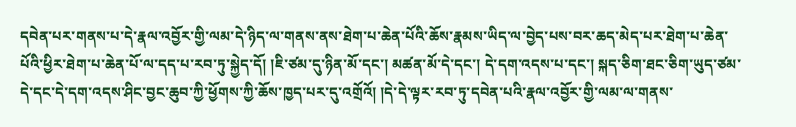དབེན་པར་གནས་པ་དེ་རྣལ་འབྱོར་གྱི་ལམ་དེ་ཉིད་ལ་གནས་ནས་ཐེག་པ་ཆེན་པོའི་ཆོས་རྣམས་ཡིད་ལ་བྱེད་པས་བར་ཆད་མེད་པར་ཐེག་པ་ཆེན་པོའི་ཕྱིར་ཐེག་པ་ཆེན་པོ་ལ་དད་པ་རབ་ཏུ་སྐྱེད་དོ། །ཇི་ཙམ་དུ་ཉིན་མོ་དང་། མཚན་མོ་དེ་དང་། དེ་དག་འདས་པ་དང་། སྐད་ཅིག་ཐང་ཅིག་ཡུད་ཙམ་དེ་དང་དེ་དག་འདས་ཤིང་བྱང་ཆུབ་ཀྱི་ཕྱོགས་ཀྱི་ཆོས་ཁྱད་པར་དུ་འགྲོའོ། །དེ་དེ་ལྟར་རབ་ཏུ་དབེན་པའི་རྣལ་འབྱོར་གྱི་ལམ་ལ་གནས་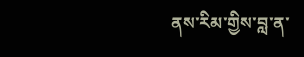ནས་རིམ་གྱིས་བླ་ན་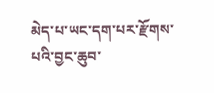མེད་པ་ཡང་དག་པར་རྫོགས་པའི་བྱང་ཆུབ་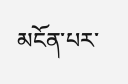མངོན་པར་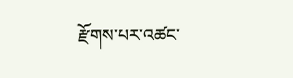རྫོགས་པར་འཚང་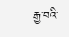རྒྱ་བའི་